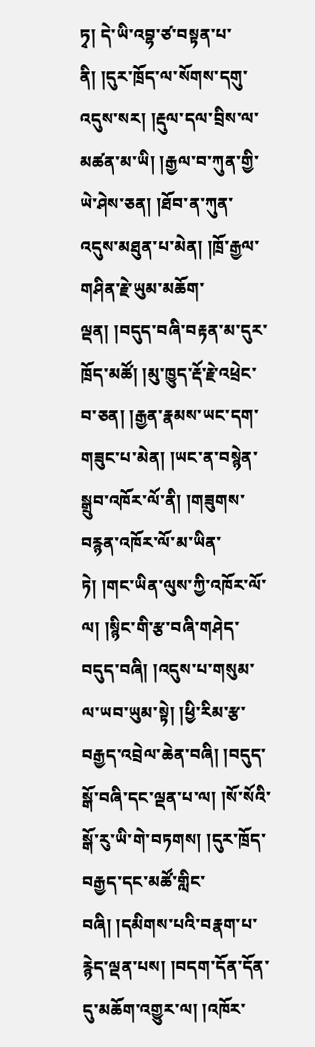ཏྭ། དེ་ཡི་འབྷ་ཙ་བསྟན་པ་ནི། །དུར་ཁྲོད་ལ་སོགས་དགུ་འདུས་སར། །རྡུལ་དལ་བྲིས་ལ་མཚན་མ་ཡི། །རྒྱལ་བ་ཀུན་གྱི་ཡེ་ཤེས་ཅན། །ཐོབ་ན་ཀུན་འདུས་མཐུན་པ་མེན། །ཁྲོ་རྒྱལ་གཤིན་རྗེ་ཡུམ་མཆོག་ལྡན། །བདུད་བཞི་བརྟན་མ་དུར་ཁྲོད་མཚོ། །མུ་ཁྱུད་རྡོ་རྗེ་འཕྲེང་བ་ཅན། །རྒྱན་རྣམས་ཡང་དག་གཟུང་པ་མེན། །ཡང་ན་བསྙེན་སྒྲུབ་འཁོར་ལོ་ནི། །གཟུགས་བརྙན་འཁོར་ལོ་མ་ཡིན་ཏེ། །གང་ཡིན་ལུས་ཀྱི་འཁོར་ལོ་ལ། །སྙིང་གི་རྩ་བཞི་གཤེད་བདུད་བཞི། །འདུས་པ་གསུམ་ལ་ཡབ་ཡུམ་སྟེ། །ཕྱི་རིམ་རྩ་བརྒྱད་འབྲེལ་ཆེན་བཞི། །བདུད་སྒོ་བཞི་དང་ལྡན་པ་ལ། །སོ་སོའི་སྒོ་རུ་ཡི་གེ་བཏགས། །དུར་ཁྲོད་བརྒྱད་དང་མཚོ་གླིང་བཞི། །དམིགས་པའི་བརྣག་པ་རྙེད་ལྡན་པས། །བདག་དོན་དོན་དུ་མཆོག་འགྱུར་ལ། །འཁོར་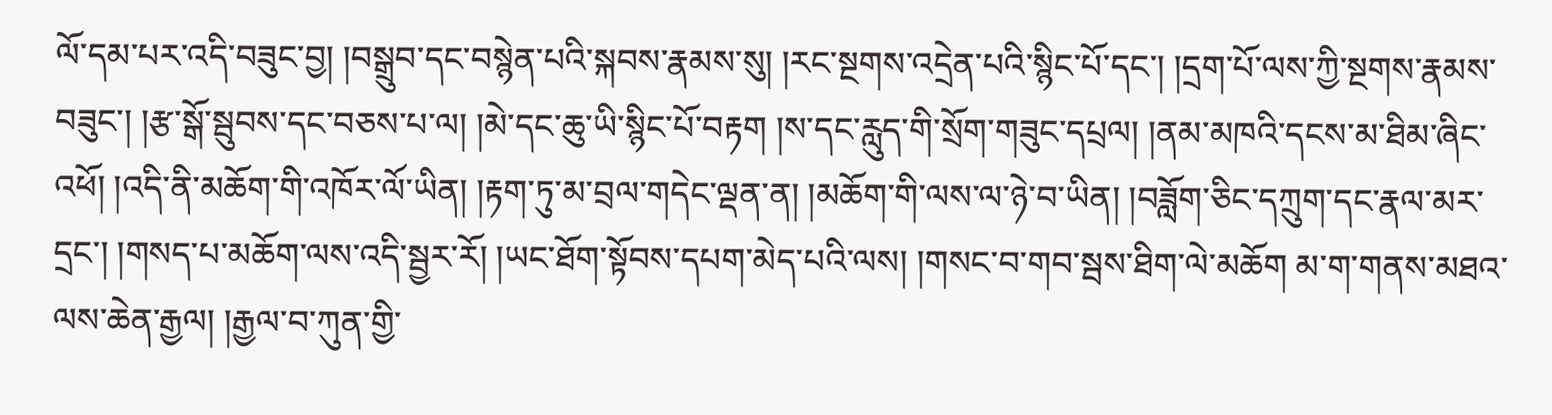ལོ་དམ་པར་འདི་བཟུང་བྱ། །བསྒྲུབ་དང་བསྙེན་པའི་སྐབས་རྣམས་སུ། །རང་སྔགས་འདྲེན་པའི་སྙིང་པོ་དང་། །དྲག་པོ་ལས་ཀྱི་སྔགས་རྣམས་བཟུང་། །རྩ་སྒོ་སྦུབས་དང་བཅས་པ་ལ། །མེ་དང་ཆུ་ཡི་སྙིང་པོ་བརྟག །ས་དང་རླུད་གི་སྲོག་གཟུང་དཔྲལ། །ནམ་མཁའི་དངས་མ་ཐིམ་ཞིང་འཕོ། །འདི་ནི་མཆོག་གི་འཁོར་ལོ་ཡིན། །རྟག་ཏུ་མ་བྲལ་གདེང་ལྡན་ན། །མཆོག་གི་ལས་ལ་ཉེ་བ་ཡིན། །བཟློག་ཅིང་དཀྲུག་དང་རྣལ་མར་དྲང་། །གསད་པ་མཆོག་ལས་འདི་སྦྱར་རོ། །ཡང་ཐོག་སྟོབས་དཔག་མེད་པའི་ལས། །གསང་བ་གབ་སྦས་ཐིག་ལེ་མཆོག མ་ག་གནས་མཐའ་ལས་ཆེན་རྒྱལ། །རྒྱལ་བ་ཀུན་གྱི་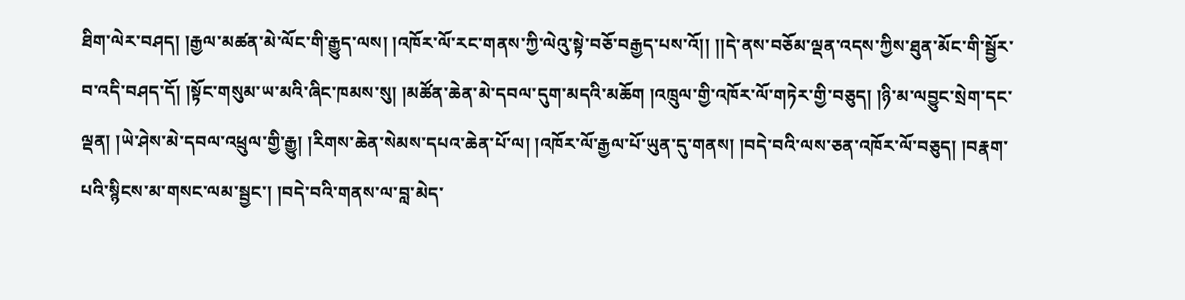ཐིག་ལེར་བཤད། །རྒྱལ་མཚན་མེ་ལོང་གི་རྒྱུད་ལས། །འཁོར་ལོ་རང་གནས་ཀྱི་ལེའུ་སྟེ་བཅོ་བརྒྱད་པས་འོ།། །།དེ་ནས་བཅོམ་ལྡན་འདས་ཀྱིས་ཐུན་མོང་གི་སྦྱོར་བ་འདི་བཤད་དོ། །སྟོང་གསུམ་ཡ་མའི་ཞིང་ཁམས་སུ། །མཚོན་ཆེན་མེ་དབལ་དུག་མདའི་མཆོག །འཁྲུལ་གྱི་འཁོར་ལོ་གཏེར་གྱི་བཅུད། །ཉི་མ་ལབྱུང་སྲེག་དང་ལྡན། །ཡེ་ཤེས་མེ་དབལ་འཕྲུལ་གྱི་རྒྱུ། །རིགས་ཆེན་སེམས་དཔའ་ཆེན་པོ་ལ། །འཁོར་ལོ་རྒྱལ་པོ་ཡུན་དུ་གནས། །བདེ་བའི་ལས་ཅན་འཁོར་ལོ་བཅུད། །བརྣག་པའི་སྙིངས་མ་གསང་ལམ་སྦྱང་། །བདེ་བའི་གནས་ལ་བླ་མེད་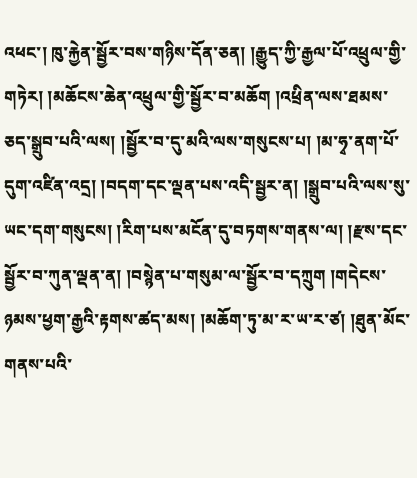འཕང་། ཁུ་རྐྱེན་སྦྱོར་བས་གཉིས་དོན་ཅན། །རྒྱུད་ཀྱི་རྒྱལ་པོ་འཕྲུལ་གྱི་གཏེར། །མཆོངས་ཆེན་འཕྲུལ་གྱི་སྦྱོར་བ་མཆོག །འཕྲིན་ལས་ཐམས་ཅད་སྒྲུབ་པའི་ལས། །སྦྱོར་བ་དུ་མའི་ལས་གསུངས་པ། །མ་ཧྭ་ནག་པོ་དུག་འཛིན་འདྲ། །བདག་དང་ལྡན་པས་འདི་སྦྱར་ན། །སྒྲུབ་པའི་ལས་སུ་ཡང་དག་གསུངས། །རིག་པས་མངོན་དུ་བཏགས་གནས་ལ། །རྫས་དང་སྦྱོར་བ་ཀུན་ལྡན་ན། །བསྙེན་པ་གསུམ་ལ་སྦྱོར་བ་དཀྲུག །གདེངས་ཉམས་ཕྱག་རྒྱའི་རྟགས་ཚད་མས། །མཆོག་ཏུ་མ་ར་ཡ་ར་ཙ། །ཐུན་མོང་གནས་པའི་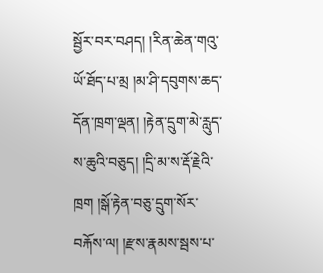སྦྱོར་བར་བཤད། །རིན་ཆེན་གའུ་ཡོ་ཐོད་པ་མྲ །མ་ཤི་དབུགས་ཆད་དོན་ཁྲག་ལྡན། །རྟེན་དྲུག་མེ་རླུད་ས་ཆུའི་བཅུད། །དྲི་མ་ས་རྡོ་རྗེའི་ཁྲག །སྒོ་རྟེན་བཅུ་དྲུག་སོར་བརྐོས་ལ། །རྫས་རྣམས་སྦས་པ་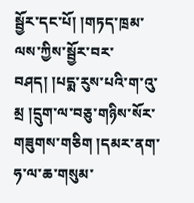སྦྱོར་དང་པོ། །གཏད་ཁྲམ་ལས་ཀྱིས་སྦྱོར་བར་བཤད། །པདྨ་རུས་པའི་ག་འུ་མྲ །དྲུག་ལ་བཅུ་གཉིས་སོར་གཟུགས་གཅིག །དམར་ནག་ཧ་ལ་ཆ་གསུམ་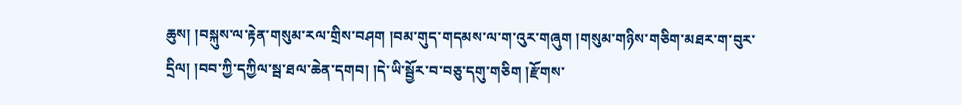ཆུས། །བསྐུས་ལ་རྟེན་གསུམ་རལ་གྲིས་བཤག །བམ་གུད་གདམས་ལ་ག་འུར་གཞུག །གསུམ་གཉིས་གཅིག་མཐར་ག་བུར་དྲིལ། །བབ་ཀྱི་དཀྱིལ་སྦ་ཐལ་ཆེན་དགབ། །དེ་ཡི་སྦྱོར་བ་བཅུ་དགུ་གཅིག །རྫོགས་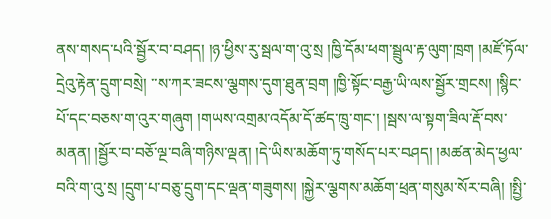ནས་གསད་པའི་སྦྱོར་བ་བཤད། །ཉ་ཕྱིས་རུ་སྦལ་ག་འུ་སྲ །ཁྱི་དོམ་ཕག་སྦྲུལ་རྟ་ལུག་ཁྲག །མཛོ་ཏོལ་དྲེའུ་རྟེན་དྲུག་བསྲེ། ་་ས་ཀར་ཟངས་ལྕགས་དུག་ཐུན་བྲག །ཁྱི་སྟོང་བརྒྱ་ཡི་ལས་སྦྱོར་གྲངས། །སྙིང་པོ་དང་བཅས་ག་འུར་གཞུག །གཡས་འགྲམ་འདོམ་དོ་ཚད་ཁྲུ་གང་། །སྦས་ལ་སྟག་ཟིལ་རྡོ་བས་མནན། །སྦྱོར་བ་བཅོ་ལྔ་བཞི་གཉིས་ལྡན། །དེ་ཡིས་མཆོག་ཏུ་གསོད་པར་བཤད། །མཚན་མེད་ཕྱལ་བའི་ག་འུ་སྲ །དྲུག་པ་བཅུ་དྲུག་དང་ལྡན་གཟུགས། །སྐྱེར་ལྕགས་མཆོག་ཕྲན་གསུམ་སོར་བཞི། །སྤྱི་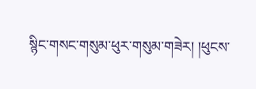སྙིང་གསང་གསུམ་ཕུར་གསུམ་གཟེར། །ཕུངས་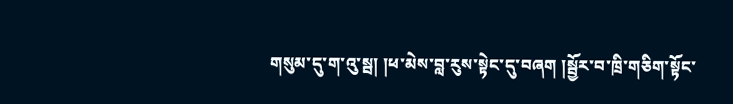གསུམ་དུ་ག་འུ་སྦ། །ཕ་མེས་བླ་རུས་སྟེང་དུ་བཞག །སྦྱོར་བ་ཁྲི་གཅིག་སྟོང་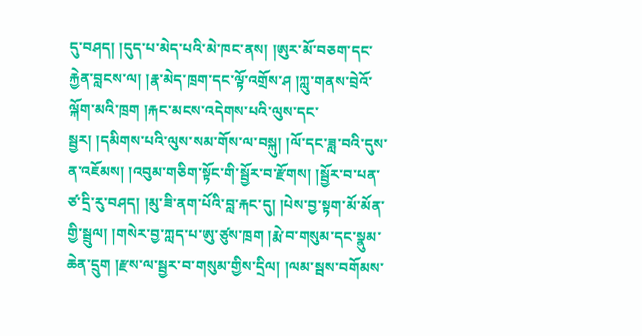དུ་བཤད། །དུད་པ་མེད་པའི་མེ་ཁང་ནས། །ཨུར་མོ་བཅག་དང་རྐྱེན་བླངས་ལ། །རྣ་མེད་ཁྲག་དང་ལྟོ་འགྲོས་ཤ །ཀླུ་གནས་བྲེའོ་ལྐོག་མའི་ཁྲག །རྐང་མངས་འདེགས་པའི་ལུས་དང་སྦྱར། །དམིགས་པའི་ལུས་སམ་གོས་ལ་བསྐུ། །ལོ་དང་ཟླ་བའི་དུས་ན་འཇོམས། །འབུམ་གཅིག་སྟོང་གི་སྦྱོར་བ་རྫོགས། །སྦྱོར་བ་པན་ཙ་དྲི་རུ་བཤད། །མུ་ཟི་ནག་པོའི་བླ་རྐང་དུ། །པེས་བྱ་སྟག་མོ་མོན་གྱི་སྦྲུལ། །གསེར་བྱ་ཀླད་པ་ཨུ་ཙུས་ཁྲག །རྨེ་བ་གསུམ་དང་སྣུམ་ཆེན་དྲུག །རྫས་ལ་སྦྱར་བ་གསུམ་གྱིས་དྲིལ། །ལམ་སྦས་བགོམས་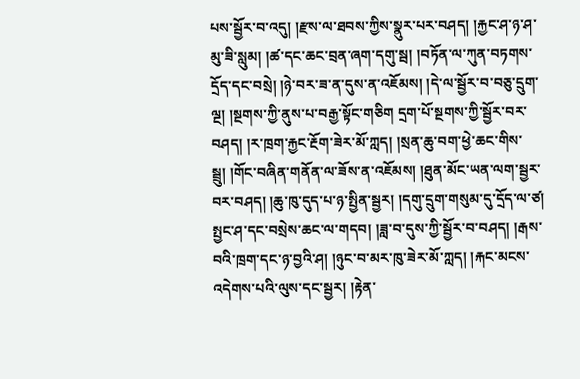པས་སྦྱོར་བ་འདུ། །རྫས་ལ་ཐབས་ཀྱིས་སྣུར་པར་བཤད། །རྐྱང་ཤ་ཉ་ཤ་མུ་ཟི་སླུམ། །ཚ་དང་ཆང་བྲན་ཞག་དགུ་སྦ། །བཏོན་ལ་ཀུན་བཏགས་དྲོད་དང་བསྲེ། །ཉེ་བར་ཟ་ན་དུས་ན་འཇོམས། །དེ་ལ་སྦྱོར་བ་བཅུ་དྲུག་ལྔ། །སྔགས་ཀྱི་ནུས་པ་བརྒྱ་སྟོང་གཅིག དྲག་པོ་སྔགས་ཀྱི་སྦྱོར་བར་བཤད། །ར་ཁྲག་རྐྱང་རྔོག་ཟེར་མོ་ཀླད། །སྲན་ཆུ་བག་ཕྱེ་ཆང་གིས་སྦྲུ། །གོང་བཞིན་གནོན་ལ་ཟོས་ན་འཇོམས། །ཐུན་མོང་ཡན་ལག་སྦྱར་བར་བཤད། །ཆུ་ཁུ་དུད་པ་ཉ་སྤྱིན་སྦྱར། །དགུ་དྲུག་གསུམ་དུ་དྲོད་ལ་ཙ། སྤྱང་ཤ་དང་བསྲེས་ཆང་ལ་གདབ། །ཟླ་བ་དུས་ཀྱི་སྦྱོར་བ་བཤད། །རྒས་བའི་ཁྲག་དང་ཉ་བྱའི་ཤ། །ཉུང་བ་མར་ཁུ་ཟེར་མོ་ཀླད། །རྐང་མངས་འདེགས་པའི་ལུས་དང་སྦྱར། །རྟེན་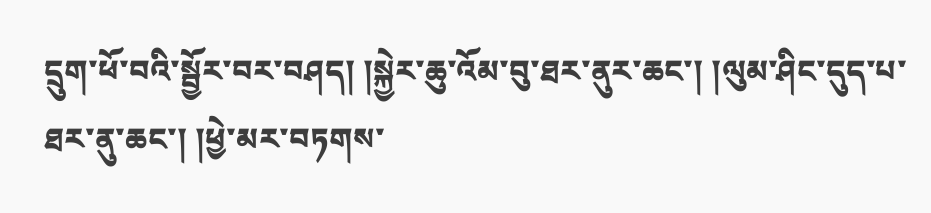དྲུག་ཕོ་བའི་སྦྱོར་བར་བཤད། །སྐྱེར་ཆུ་འོམ་བུ་ཐར་ནུར་ཆང་། །ལུམ་ཤིང་དུད་པ་ཐར་ནུ་ཆང་། །ཕྱེ་མར་བཏགས་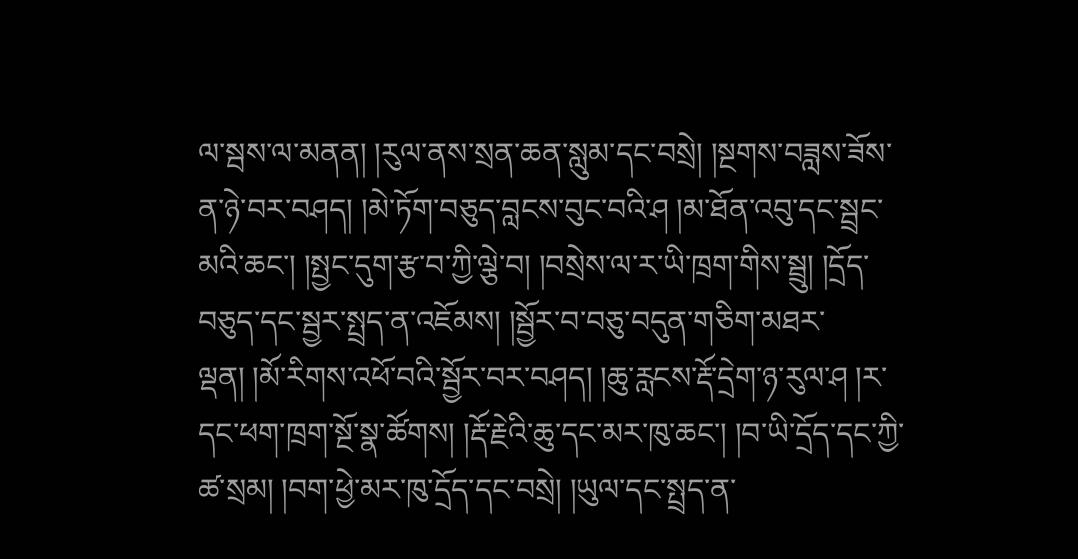ལ་སྦས་ལ་མནན། །རུལ་ནས་སྲན་ཆན་སླུམ་དང་བསྲེ། །སྔགས་བཟླས་ཟོས་ན་ཉེ་བར་བཤད། །མེ་ཏོག་བཅུད་བླངས་བུང་བའི་ཤ །མ་ཐོན་འབུ་དང་སྦྲང་མའི་ཆང་། །སྤྱང་དུག་རྩ་བ་ཀྱི་ལྕེ་བ། །བསྲེས་ལ་ར་ཡི་ཁྲག་གིས་སྦྲུ། །དྲོད་བཅུད་དང་སྦྱར་སྤྲད་ན་འཇོམས། །སྦྱོར་བ་བཅུ་བདུན་གཅིག་མཐར་ལྡན། །མོ་རིགས་འཕོ་བའི་སྦྱོར་བར་བཤད། །ཆུ་རླངས་རྡོ་དྲེག་ཉ་རུལ་ཤ །ར་དང་ཕག་ཁྲག་སྔོ་སྣ་ཚོགས། །རྡོ་རྗེའི་ཆུ་དང་མར་ཁུ་ཆང་། །བ་ཡི་དྲོད་དང་ཀྱི་ཚ་སྲམ། །བག་ཕྱེ་མར་ཁུ་དྲོད་དང་བསྲེ། །ཡུལ་དང་སྤྲད་ན་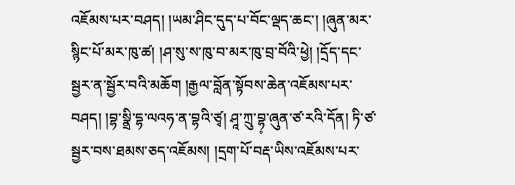འཇོམས་པར་བཤད། །ཡམ་ཤིང་དུད་པ་བོང་ལྡད་ཆང་། །ཞུན་མར་སྙིང་པོ་མར་ཁུ་ཚ། །ཤ་སུ་ས་ཁུ་བ་མར་ཁུ་བྲ་བོའི་ཕྱེ། །དྲོད་དང་སྦྱར་ན་སྦྱོར་བའི་མཆོག །རྒྱལ་བློན་སྟོབས་ཆེན་འཇོམས་པར་བཤད། །བྷ་སྣྲི་དྷ་ལའཧ་ན་བྷའི་ཙྭ། ཤཱ་ཀྲུ་བྷ༷་ཞུན་ཙ་རའི་དོན། ཏི་ཙ་སྦྱར་བས་ཐམས་ཅད་འཇོམས། །དྲག་པོ་བརྡ་ཡིས་འཇོམས་པར་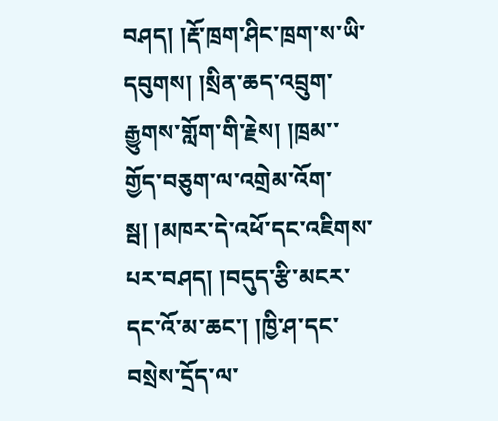བཤད། །རྡོ་ཁྲག་ཤིང་ཁྲག་ས་ཡི་དབུགས། །སྲིན་ཆད་འབྲུག་རྒྱུགས་གློག་གི་རྗེས། །ཁྲམ་་ གྱོད་བཅུག་ལ་འགྲེམ་འོག་སྦ། །མཁར་དེ་འཕོ་དང་འཇིགས་པར་བཤད། །བདུད་རྩི་མངར་དང་འོ་མ་ཆང་། །ཁྱི་ཤ་དང་བསྲེས་དྲོད་ལ་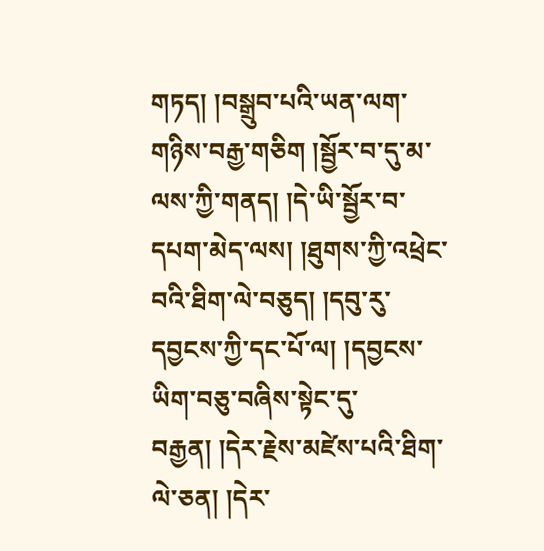གཏད། །བསྒྲུབ་པའི་ཡན་ལག་གཉིས་བརྒྱ་གཅིག །སྦྱོར་བ་དུ་མ་ལས་ཀྱི་གནད། །དེ་ཡི་སྦྱོར་བ་དཔག་མེད་ལས། །ཐུགས་ཀྱི་འཕྲེང་བའི་ཐིག་ལེ་བཅུད། །དབུ་རུ་དབྱངས་ཀྱི་དང་པོ་ལ། །དབྱངས་ཡིག་བཅུ་བཞིས་སྟེང་དུ་བརྒྱན། །དེར་རྗེས་མཛེས་པའི་ཐིག་ལེ་ཅན། །དེར་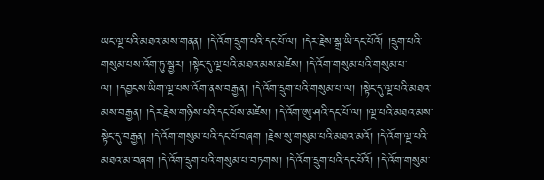ཡང་ལྔ་པའི་མཐའ་མས་གནན། །དེ་འོག་དྲུག་པའི་དང་པོ་ལ། །དེར་རྗེས་སྒྲ་ཡི་དང་པོའོ། །དྲུག་པའི་གསུམ་པས་འོག་ཏུ་སྦྱར། །སྟེང་དུ་ལྔ་པའི་མཐའ་མས་མཛེས། །དེ་འོག་གསུམ་པའི་གསུམ་པ་ལ། །དབྱངས་ཡིག་ལྔ་པས་འོག་ནས་བརྒྱན། །དེ་འོག་དྲུག་པའི་གསུམ་པ་ལ། །སྟེང་དུ་ལྔ་པའི་མཐའ་མས་བརྒྱན། །དེར་རྗེས་གཉིས་པའི་དང་པོས་མཛེས། །དེ་འོག་ཨུ་ཤའི་དང་པོ་ལ། །ལྔ་པའི་མཐའ་མས་སྟེང་དུ་བརྒྱན། །དེ་འོག་གསུམ་པའི་དང་པོ་བཞག །རྗེས་སུ་གསུམ་པའི་མཐའ་མའོ། །དེ་འོག་ལྔ་པའི་མཐའ་མ་བཞག །དེ་འོག་དྲུག་པའི་གསུམ་པ་བཏགས། །དེ་འོག་དྲུག་པའི་དང་པོའོ། །དེ་འོག་གསུམ་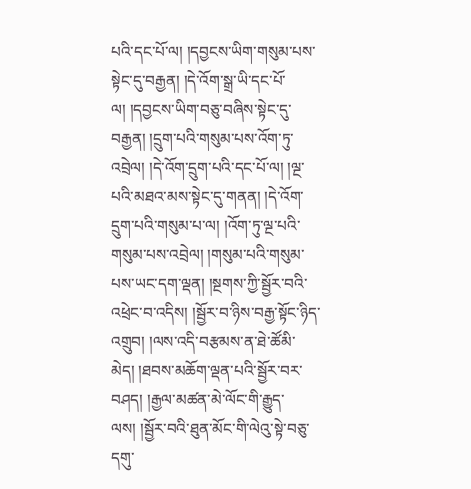པའི་དང་པོ་ལ། །དབྱངས་ཡིག་གསུམ་པས་སྟེང་དུ་བརྒྱན། །དེ་འོག་སྒྲ་ཡི་དང་པོ་ལ། །དབྱངས་ཡིག་བཅུ་བཞིས་སྟེང་དུ་བརྒྱན། །དྲུག་པའི་གསུམ་པས་འོག་ཏུ་འབྲེལ། །དེ་འོག་དྲུག་པའི་དང་པོ་ལ། །ལྔ་པའི་མཐའ་མས་སྟེང་དུ་གནན། །དེ་འོག་དྲུག་པའི་གསུམ་པ་ལ། །འོག་ཏུ་ལྔ་པའི་གསུམ་པས་འབྲེལ། །གསུམ་པའི་གསུམ་པས་ཡང་དག་ལྡན། །སྔགས་ཀྱི་སྦྱོར་བའི་འཕྲེང་བ་འདིས། །སྦྱོར་བ་ཉིས་བརྒྱ་སྟོང་ཉིད་འགྲུབ། །ལས་འདི་བརྩམས་ན་ཐེ་ཚོམི་མེད། །ཐབས་མཆོག་ལྡན་པའི་སྦྱོར་བར་བཤད། །རྒྱལ་མཚན་མེ་ལོང་གི་རྒྱུད་ལས། །སྦྱོར་བའི་ཐུན་མོང་གི་ལེའུ་སྟེ་བཅུ་དགུ་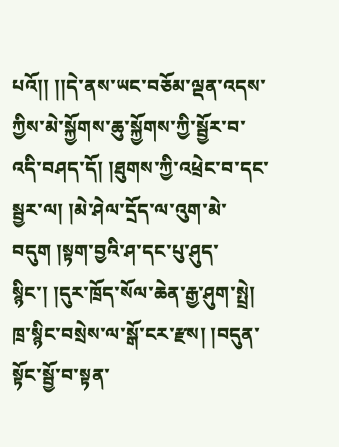པའོ།། །།དེ་ནས་ཡང་བཅོམ་ལྡན་འདས་ཀྱིས་མེ་སྐྱོགས་ཆུ་སྐྱོགས་ཀྱི་སྦྱོར་བ་འདི་བཤད་དོ། །ཐུགས་ཀྱི་འཕྲེང་བ་དང་སྦྱར་ལ། །མེ་ཤེལ་དྲོད་ལ་འུག་མེ་བདུག །སྟག་བྱའི་ཤ་དང་པུ་ཤུད་སྙིང་། །དུར་ཁྲོད་སོལ་ཆེན་རྒྱ་ཤུག་སྤྲེ། ཁྲ་སྙིང་བསྲེས་ལ་སྒོ་ངར་རྫས། །བདུན་སྟོང་སྦྱོ་བ་སྟན་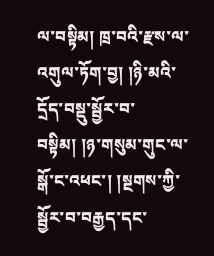ལ་བསྟིམ། ཁྲ་བའི་རྫས་ལ་འགུལ་ཏོག་བྱ། །ཉི་མའི་དྲོད་བསྡུ་སྦྱོར་བ་བསྟིམ། །ཉ་གསུམ་གུང་ལ་སྒོ་ང་འཕང་། །སྔགས་ཀྱི་སྦྱོར་བ་བརྒྱད་དང་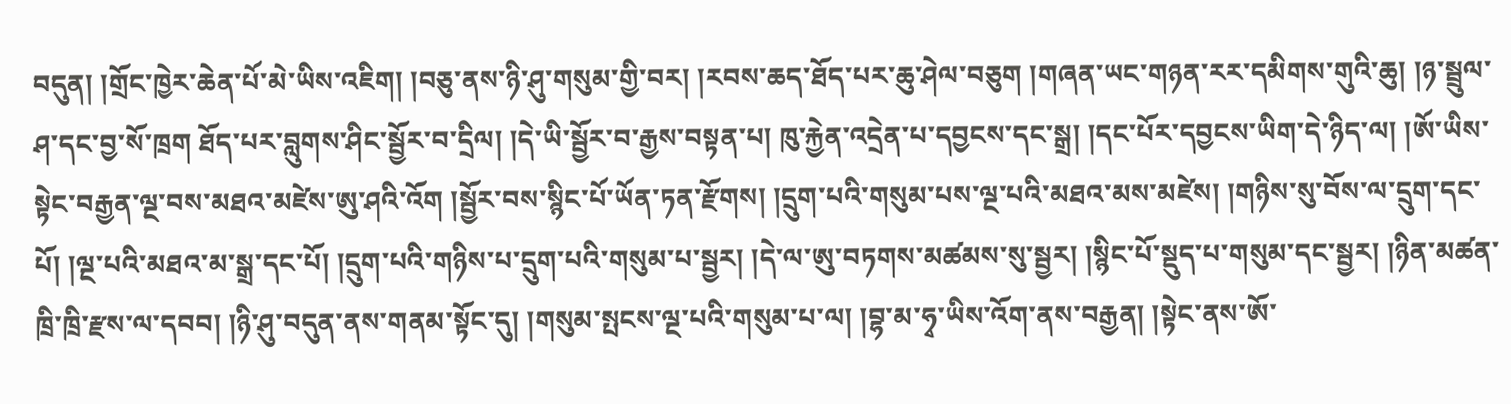བདུན། །གྲོང་ཁྱེར་ཆེན་པོ་མེ་ཡིས་འཇིག། །བཅུ་ནས་ཉི་ཤུ་གསུམ་གྱི་བར། །རབས་ཆད་ཐོད་པར་ཆུ་ཤེལ་བཅུག །གཞན་ཡང་གཉན་རར་དམིགས་གུའི་ཆུ། །ཉ་སྦྲུལ་ཤ་དང་བྱ་སོ་ཁྲག ཐོད་པར་བླུགས་ཤིང་སྦྱོར་བ་དྲིལ། །དེ་ཡི་སྦྱོར་བ་རྒྱས་བསྟན་པ། ཁུ་རྐྱེན་འདྲེན་པ་དབྱངས་དང་སྒྲ། །དང་པོར་དབྱངས་ཡིག་དེ་ཉིད་ལ། །ཨོ་ཡིས་སྟེང་བརྒྱན་ལྔ་བས་མཐའ་མཛེས་ཨུ་ཤའི་འོག །སྦྱོར་བས་སྙིང་པོ་ཡོན་ཏན་རྫོགས། །དྲུག་པའི་གསུམ་པས་ལྔ་པའི་མཐའ་མས་མཛེས། །གཉིས་སུ་བོས་ལ་དྲུག་དང་པོ། །ལྔ་པའི་མཐའ་མ་སྒྲ་དང་པོ། །དྲུག་པའི་གཉིས་པ་དྲུག་པའི་གསུམ་པ་སྦྱར། །དེ་ལ་ཨུ་བཏགས་མཚམས་སུ་སྦྱར། །སྙིང་པོ་སྡུད་པ་གསུམ་དང་སྦྱར། །ཉིན་མཚན་ཁྲི་ཁྲི་རྫས་ལ་དབབ། །ཉི་ཤུ་བདུན་ནས་གནམ་སྟོང་དུ། །གསུམ་སྤངས་ལྔ་པའི་གསུམ་པ་ལ། །བྷ་མ་ཧྭ་ཡིས་འོག་ནས་བརྒྱན། །སྟེང་ནས་ཨོ་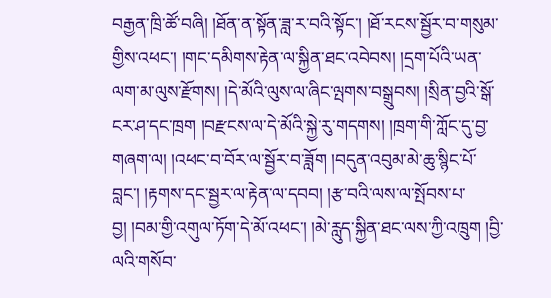བརྒྱན་ཁྲི་ཚོ་བཞི། །ཐོན་ན་སྟོན་ཟླ་ར་བའི་སྟོང་། །ཐོ་རངས་སྦྱོར་བ་གསུམ་གྱིས་འཕང་། །གང་དམིགས་རྟེན་ལ་སྐྱིན་ཐང་འབེབས། །དྲག་པོའི་ཡན་ལག་མ་ལུས་རྫོགས། །དེ་མོའི་ལུས་ལ་ཞིང་ལྤགས་བསྒྲུབས། །སྲིན་བྱའི་སྒོ་ངར་ཤ་དང་ཁྲག །བརྫངས་ལ་དེ་མོའི་སྐྱེ་རུ་གདགས། །ཁྲག་གི་ཀློང་དུ་བྱ་གཞག་ལ། །འཕང་བ་བོར་ལ་སྦྱོར་བ་ཟློག །བདུན་འབུམ་མེ་ཆུ་སྙིང་པོ་བླང་། །རྟགས་དང་སྦྱར་ལ་རྟེན་ལ་དབབ། །རྩ་བའི་ལས་ལ་སྤོབས་པ་བྱ། །བམ་གྱི་འགུལ་ཏོག་དེ་མོ་འཕང་། །མེ་རླུད་སྐྱིན་ཐང་ལས་ཀྱི་འཁྲུག །བྱི་ལའི་གསོབ་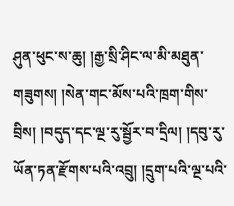ཤུན་ཕུང་ས་ཆུ། །རྒྱ་སྲི་ཤིང་ལ་མི་མཐུན་གཟུགས། །སེན་གང་མོས་པའི་ཁྲག་གིས་བྲིས། །བདུད་དང་ལྔ་རུ་སྦྱོར་བ་དྲིལ། །དབུ་རུ་ཡོན་ཏན་རྫོགས་པའི་འབྲུ། །དྲུག་པའི་ལྔ་པའི་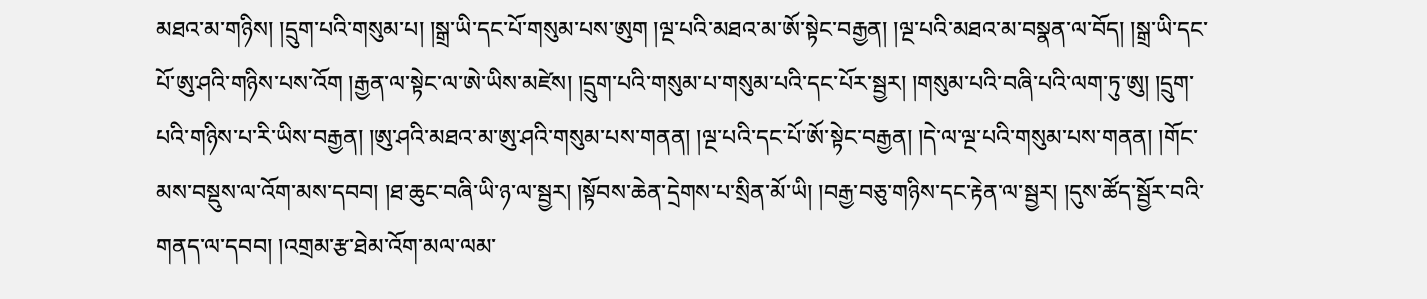མཐའ་མ་གཉིས། །དྲུག་པའི་གསུམ་པ། །སྒྲ་ཡི་དང་པོ་གསུམ་པས་ཨུག །ལྔ་པའི་མཐའ་མ་ཨོ་སྟེང་བརྒྱན། །ལྔ་པའི་མཐའ་མ་བསྣན་ལ་བོད། །སྒྲ་ཡི་དང་པོ་ཨུ་ཤའི་གཉིས་པས་འོག །རྒྱན་ལ་སྟེང་ལ་ཨེ་ཡིས་མཛེས། །དྲུག་པའི་གསུམ་པ་གསུམ་པའི་དང་པོར་སྦྱར། །གསུམ་པའི་བཞི་པའི་ལག་ཏུ་ཨུ། །དྲུག་པའི་གཉིས་པ་རི་ཡིས་བརྒྱན། །ཨུ་ཤའི་མཐའ་མ་ཨུ་ཤའི་གསུམ་པས་གནན། །ལྔ་པའི་དང་པོ་ཨོ་སྟེང་བརྒྱན། །དེ་ལ་ལྔ་པའི་གསུམ་པས་གནན། །གོང་མས་བསྡུས་ལ་འོག་མས་དབབ། །ཐ་ཆུང་བཞི་ཡི་ཉ་ལ་སྦྱར། །སྟོབས་ཆེན་དྲེགས་པ་སྲིན་མོ་ཡི། །བརྒྱ་བཅུ་གཉིས་དང་རྟེན་ལ་སྦྱར། །དུས་ཚོད་སྦྱོར་བའི་གནད་ལ་དབབ། །འགྲམ་རྩ་ཐེམ་འོག་མལ་ལམ་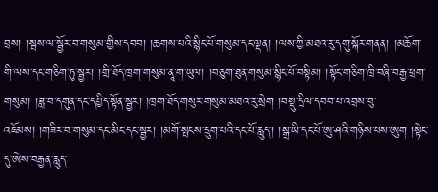བྲས། །སྦས་ལ་སྦྱོར་བ་གསུམ་གྱིས་དབབ། །ཆགས་པའི་སྙིང་པོ་གསུམ་དང་ལྡན། །ལས་ཀྱི་མཐའ་རུ་དགུ་སྐོར་གནན། །མཆོག་གི་ལས་དང་གཅིག་ཏུ་སྦྱར། །གྲི་ཐོད་ཁྲག་གསུམ་ནཱ་ག་ཡུལ། །བཅུག་ཐུན་གསུམ་སྙིང་པོ་བསྟིམ། །སྟོང་གཅིག་ཁྲི་བཞི་བརྒྱ་ཕྲག་གསུམ། །ཟླ་བ་དགུན་དང་དཔྱིད་སྟོན་སྦྱར། །ཁྲག་ཐོད་གསུར་གསུམ་མཐའ་རུ་སྲེག །བསྡུ་དྲིལ་དབབ་པ་འབྲས་བུ་འཇོམས། །གཟིར་བ་གསུམ་དང་མིང་དང་སྦྱར། །མགོ་སྤངས་དྲུག་པའི་དང་པོ་རླུད་། །སྒྲ་ཡི་དང་པོ་ཨུ་ཤའི་གཉིས་པས་ཨུག །སྟེང་དུ་ཨེས་བརྒྱན་རླུད་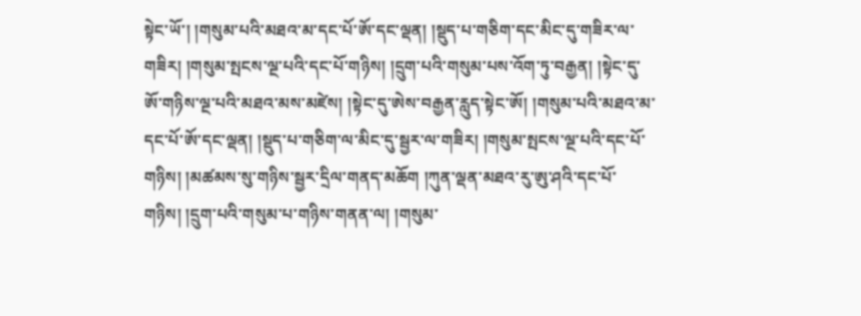སྟེང་ཡོ་། །གསུམ་པའི་མཐའ་མ་དང་པོ་ཨོ་དང་ལྡན། །སྡུད་པ་གཅིག་དང་མིང་དུ་གཟིར་ལ་གཟིར། །གསུམ་སྤངས་ལྔ་པའི་དང་པོ་གཉིས། །དྲུག་པའི་གསུམ་པས་འོག་ཏུ་བརྒྱན། །སྟེང་དུ་ཨོ་གཉིས་ལྔ་པའི་མཐའ་མས་མཛེས། །སྟེང་དུ་ཨེས་བརྒྱན་རླུད་སྟེང་ཨོ། །གསུམ་པའི་མཐའ་མ་དང་པོ་ཨོ་དང་ལྡན། །སྡུད་པ་གཅིག་ལ་མིང་དུ་སྦྱར་ལ་གཟིར། །གསུམ་སྤངས་ལྔ་པའི་དང་པོ་གཉིས། །མཚམས་སུ་གཉིས་སྦྱར་དྲིལ་གནད་མཆོག །ཀུན་ལྡན་མཐའ་རུ་ཨུ་ཤའི་དང་པོ་གཉིས། །དྲུག་པའི་གསུམ་པ་གཉིས་གནན་ལ། །གསུམ་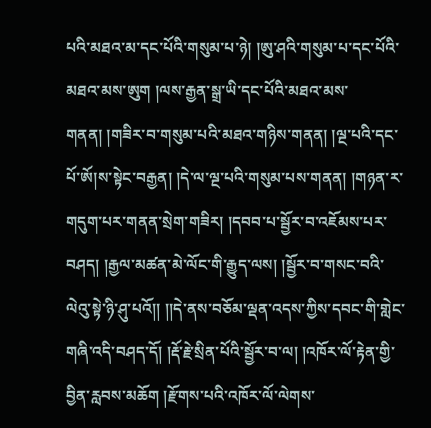པའི་མཐའ་མ་དང་པོའི་གསུམ་པ་ཉེ། །ཨུ་ཤའི་གསུམ་པ་དང་པོའི་མཐའ་མས་ཨུག །ལས་རྒྱན་སྒྲ་ཡི་དང་པོའི་མཐའ་མས་གནན། །གཟིར་བ་གསུམ་པའི་མཐའ་གཉིས་གནན། །ལྔ་པའི་དང་པོ་ཨོ།ས་སྟེང་བརྒྱན། །དེ་ལ་ལྔ་པའི་གསུམ་པས་གནན། །གཉན་ར་གདུག་པར་གནན་སྲེག་གཟིར། །དབབ་པ་སྦྱོར་བ་འཇོམས་པར་བཤད། །རྒྱལ་མཚན་མེ་ལོང་གི་རྒྱུད་ལས། །སྦྱོར་བ་གསང་བའི་ལེའུ་སྟེ་ཉི་ཤུ་པའོ།། །།དེ་ནས་བཅོམ་ལྡན་འདས་ཀྱིས་དབང་གི་གླེང་གཞི་འདི་བཤད་དོ། །རྡོ་རྗེ་སྲིན་པོའི་སྦྱོར་བ་ལ། །འཁོར་ལོ་རྟེན་གྱི་བྱིན་རླབས་མཆོག །རྫོགས་པའི་འཁོར་ལོ་ལེགས་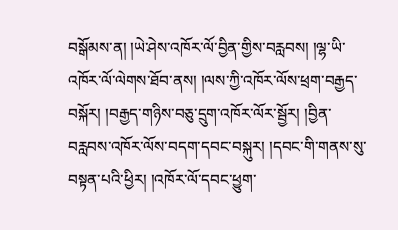བསྒོམས་ན། །ཡེ་ཤེས་འཁོར་ལོ་བྱིན་གྱིས་བརླབས། །ལྷ་ཡི་འཁོར་ལོ་ལེགས་ཐོབ་ནས། །ལས་ཀྱི་འཁོར་ལོས་ཕྲག་བརྒྱད་བསྐོར། །བརྒྱད་གཉིས་བཅུ་དྲུག་འཁོར་ལོར་སྦྱོར། །བྱིན་བརླབས་འཁོར་ལོས་བདག་དབང་བསྐུར། །དབང་གི་གནས་སུ་བསྟན་པའི་ཕྱིར། །འཁོར་ལོ་དབང་ཕྱུག་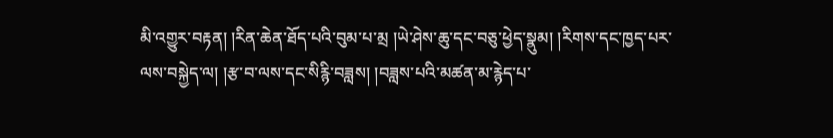མི་འགྱུར་བརྟན། །རིན་ཆེན་ཐོད་པའི་བུམ་པ་མྲ །ཡེ་ཤེས་ཆུ་དང་བཅུ་ཕྱེད་སྣུམ། །རིགས་དང་ཁྱད་པར་ལས་བསྐྱེད་ལ། །རྩ་བ་ལས་དང་སིརྙི་བཟླས། །བཟླས་པའི་མཚན་མ་རྙེད་པ་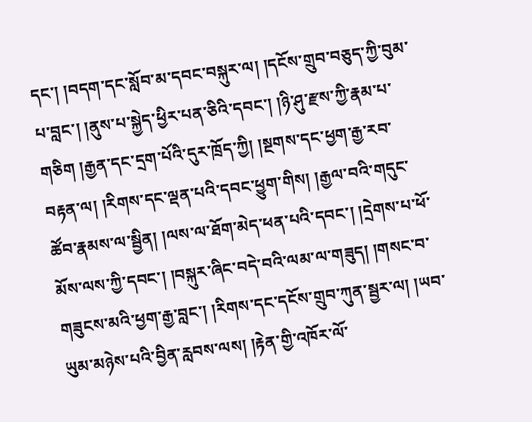དང་། །བདག་དང་སློབ་མ་དབང་བསྐུར་ལ། །དངོས་གྲུབ་བཅུད་ཀྱི་བུམ་པ་བླང་། །ནུས་པ་སྐྱེད་ཕྱིར་པན་ཅིའི་དབང་། །ཉི་ཤུ་རྫས་ཀྱི་རྣམ་པ་གཅིག །རྒྱན་དང་དྲག་པོའི་དུར་ཁྲོད་ཀྱི། །སྔགས་དང་ཕྱག་རྒྱ་རབ་བརྟན་ལ། །རིགས་དང་ལྡན་པའི་དབང་ཕྱུག་གིས། །རྒྱལ་བའི་གདུང་ཚོབ་རྣམས་ལ་སྦྱིན། །ལས་ལ་ཐོག་མེད་ཕན་པའི་དབང་། །དྲེགས་པ་ཕོ་མོས་ལས་ཀྱི་དབང་། །བསྐུར་ཞིང་བདེ་བའི་ལམ་ལ་གཟུད། །གསང་བ་གཟུངས་མའི་ཕྱག་རྒྱ་བླང་། །རིགས་དང་དངོས་གྲུབ་ཀུན་སྦྱར་ལ། །ཡབ་ཡུམ་མཉེས་པའི་བྱིན་རླབས་ལས། །རྟེན་གྱི་འཁོར་ལོ་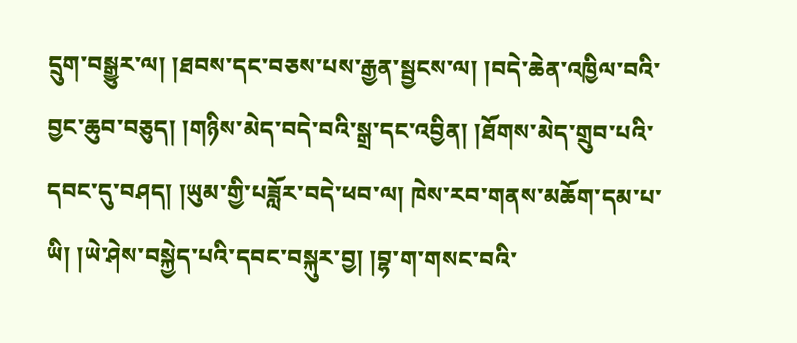དྲུག་བསྒྱུར་ལ། །ཐབས་དང་བཅས་པས་རྒྱན་སྦྱངས་ལ། །བདེ་ཆེན་འཁྱིལ་བའི་བྱང་ཆུབ་བཅུད། །གཉིས་མེད་བདེ་བའི་སྒྲ་དང་འབྱིན། །ཐོགས་མེད་གྲུབ་པའི་དབང་དུ་བཤད། །ཡུམ་གྱི་པཟློར་བདེ་ཕབ་ལ། ཁེས་རབ་གནས་མཆོག་དམ་པ་ཡི། །ཡེ་ཤེས་བསྐྱེད་པའི་དབང་བསྐུར་བྱ། །བྷ་ག་གསང་བའི་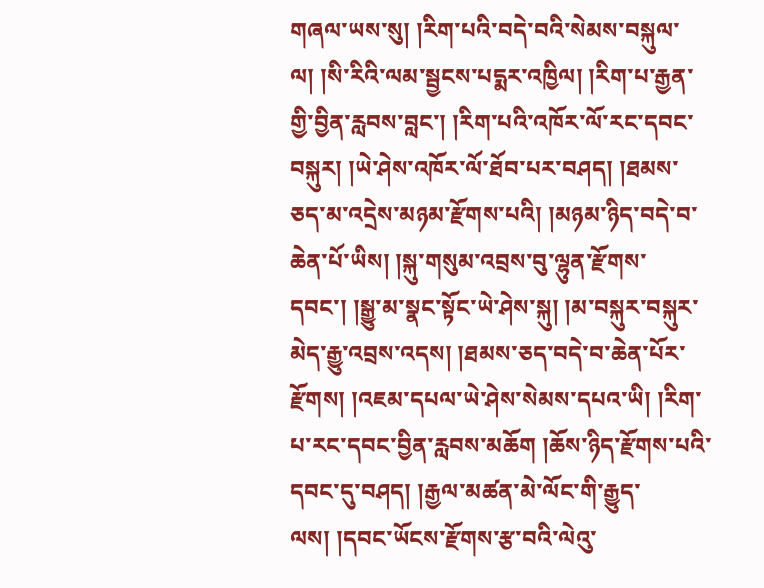གཞལ་ཡས་སུ། །རིག་པའི་བདེ་བའི་སེམས་བསྐུལ་ལ། །སི་རིའི་ལམ་སྦྱངས་པདྨར་འཁྱིལ། །རིག་པ་རྒྱན་གྱི་བྱིན་རླབས་བླང་། །རིག་པའི་འཁོར་ལོ་རང་དབང་བསྐུར། །ཡེ་ཤེས་འཁོར་ལོ་ཐོབ་པར་བཤད། །ཐམས་ཅད་མ་འདྲེས་མཉམ་རྫོགས་པའི། །མཉམ་ཉིད་བདེ་བ་ཆེན་པོ་ཡིས། །སྐུ་གསུམ་འབྲས་བུ་ལྷུན་རྫོགས་དབང་། །སྒྱུ་མ་སྣང་སྟོང་ཡེ་ཤེས་སྐུ། །མ་བསྐུར་བསྐུར་མེད་རྒྱུ་འབྲས་འདས། །ཐམས་ཅད་བདེ་བ་ཆེན་པོར་རྫོགས། །འཇམ་དཔལ་ཡེ་ཤེས་སེམས་དཔའ་ཡི། །རིག་པ་རང་དབང་བྱིན་རླབས་མཆོག །ཆོས་ཉིད་རྫོགས་པའི་དབང་དུ་བཤད། །རྒྱལ་མཚན་མེ་ལོང་གི་རྒྱུད་ལས། །དབང་ཡོངས་རྫོགས་རྩ་བའི་ལེའུ་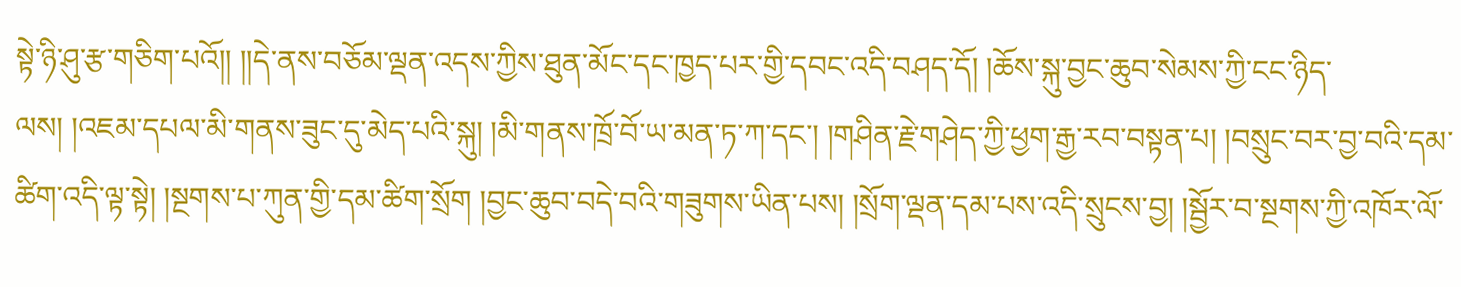སྟེ་ཉི་ཤུ་རྩ་གཅིག་པའོ།། །།དེ་ནས་བཅོམ་ལྡན་འདས་ཀྱིས་ཐུན་མོང་དང་ཁྱད་པར་གྱི་དབང་འདི་བཤད་དོ། །ཆོས་སྐུ་བྱང་ཆུབ་སེམས་ཀྱི་ངང་ཉིད་ལས། །འཇམ་དཔལ་མི་གནས་ཟུང་དུ་མེད་པའི་སྐུ། །མི་གནས་ཁྲོ་བོ་ཡ་མན་ཏ་ཀ་དང་། །གཤིན་རྗེ་གཤེད་ཀྱི་ཕྱག་རྒྱ་རབ་བསྟན་པ། །བསྲུང་བར་བྱ་བའི་དམ་ཚིག་འདི་ལྟ་སྟེ། །སྔགས་པ་ཀུན་གྱི་དམ་ཚིག་སྲོག །བྱང་ཆུབ་བདེ་བའི་གཟུགས་ཡིན་པས། །སྲོག་ལྡན་དམ་པས་འདི་སྲུངས་བྱ། །སྦྱོར་བ་སྔགས་ཀྱི་འཁོར་ལོ་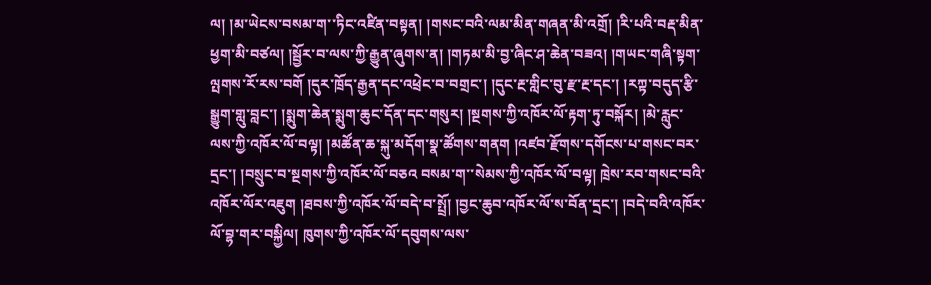ལ། །མ་ཡེངས་བསམ་ག་་ཏིང་འཛིན་བསྟན། །གསང་བའི་ལམ་མིན་གཞན་མི་འགྲོ། །རི་པའི་བརྡ་མིན་ཕྱག་མི་བཙལ། །སྦྱོར་བ་ལས་ཀྱི་རྒྱུན་ཞུགས་ན། །གཏམ་མི་བྱ་ཞིང་ཤ་ཆེན་བཟའ། །གཡང་གཞི་སྟག་ལྤགས་རོ་རས་བགོ །དུར་ཁྲོད་རྒྱན་དང་འཕྲེང་བ་བགྲང་། །དུང་རྔ་གླིང་བུ་རྫ་རྔ་དང་། །རཀྟ་བདུད་རྩི་སྒྱུག་གླུ་བླང་། །སྨུག་ཆེན་སྨུག་ཆུང་དོན་དང་གསུར། །སྔགས་ཀྱི་འཁོར་ལོ་རྟག་ཏུ་བསྐོར། །མེ་རླུང་ལས་ཀྱི་འཁོར་ལོ་བལྟ། །མཚོན་ཆ་སྐུ་མདོག་སྣ་ཚོགས་གནག །འཛབ་རྫོགས་དགོངས་པ་གསང་བར་དྲང་། །བསྲུང་བ་སྔགས་ཀྱི་འཁོར་ལོ་བཅའ བསམ་ག་་སེམས་ཀྱི་འཁོར་ལོ་བལྟ། ཁྲེས་རབ་གསང་བའི་འཁོར་ལོར་འཇུག །ཐབས་ཀྱི་འཁོར་ལོ་བདེ་བ་སྤྲོ། །བྱང་ཆུབ་འཁོར་ལོ་ས་བོན་དྲང་། །བདེ་བའི་འཁོར་ལོ་བྷ་གར་བསྐྱིལ། ཁུགས་ཀྱི་འཁོར་ལོ་དབུགས་ལས་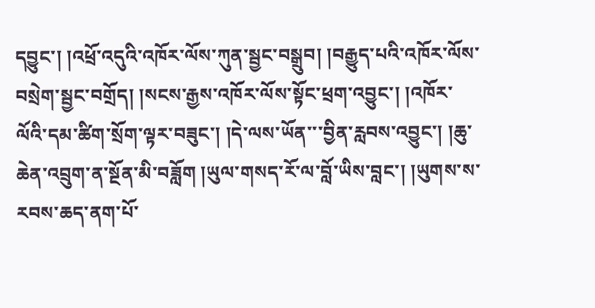དབྱུང་། །འཕྲོ་འདུའི་འཁོར་ལོས་ཀུན་སྦྱང་བསྒྲུབ། །བརྒྱུད་པའི་འཁོར་ལོས་བསྲེག་སྦྱང་བགྲོད། །སངས་རྒྱས་འཁོར་ལོས་སྟོང་ཕྲག་འབྱུང་། །འཁོར་ལོའི་དམ་ཚིག་སྲོག་ལྟར་བཟུང་། །དེ་ལས་ཡོན་་་བྱིན་རླབས་འབྱུང་། །ཆུ་ཆེན་འབྲུག་ན་སྔོན་མི་བཟློག །ཡུལ་གསད་རོ་ལ་བློ་ཡིས་བླང་། །ཡུགས་ས་རབས་ཆད་ནག་པོ་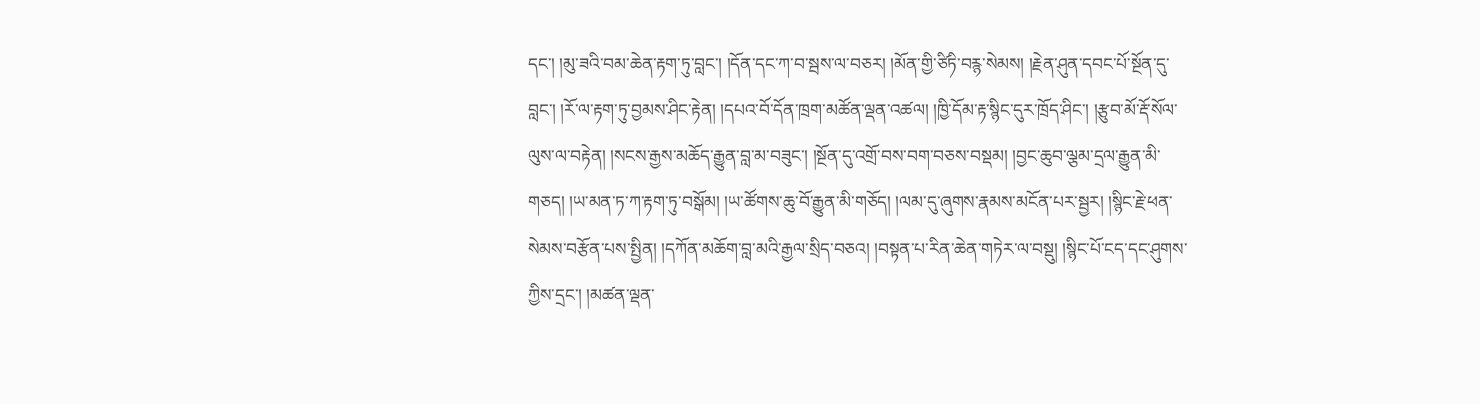དང་། །མུ་ཟའི་བམ་ཆེན་རྟག་ཏུ་བླང་། །དོན་དང་ཀ་བ་སྦས་ལ་བཅར། །མོན་གྱི་ཙིཏི་བརྙ་སེམས། །རྗེན་ཤུན་དབང་པོ་སྔོན་དུ་བླང་། །རོ་ལ་རྟག་ཏུ་བྱམས་ཤིང་རྟེན། །དཔའ་བོ་དོན་ཁྲག་མཚོན་ལྡན་འཚལ། །ཁྱི་དོམ་རྟ་སྙིང་དུར་ཁྲོད་ཤིང་། །རྩུབ་མོ་རྡོ་སོལ་ལུས་ལ་བརྟེན། །སངས་རྒྱས་མཆོད་རྒྱུན་བླ་མ་བཟུང་། །སྔོན་དུ་འགྲོ་བས་བག་བཅས་བསྡམ། །བྱང་ཆུབ་ལྕམ་དྲལ་རྒྱུན་མི་གཅད། །ཡ་མན་ཏ་ཀ་རྟག་ཏུ་བསྒོམ། །ཡ་ཚོགས་ཆུ་བོ་རྒྱུན་མི་གཅོད། །ལམ་དུ་ཞུགས་རྣམས་མངོན་པར་སྦྱར། །སྙིང་རྗེ་ཕན་སེམས་བརྩོན་པས་སྤྱིན། །དཀོན་མཆོག་བླ་མའི་རྒྱལ་སྲིད་བཅའ། །བསྟན་པ་རིན་ཆེན་གཏེར་ལ་བསྡུ། །སྙིང་པོ་ངད་དང་ཤུགས་ཀྱིས་དྲང་། །མཚན་ལྡན་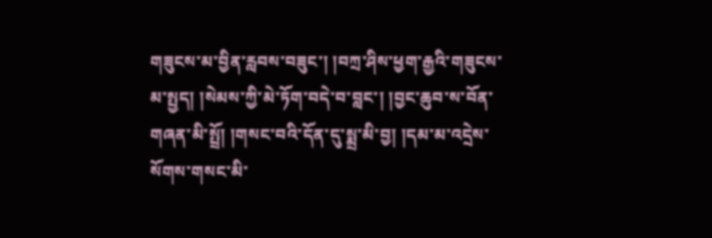གཟུངས་མ་བྱིན་རླབས་བཟུང་། །བཀྲ་ཤིས་ཕྱག་རྒྱའི་གཟུངས་མ་སྤྱད། །སེམས་ཀྱི་མེ་ཏོག་བདེ་བ་བླང་། །བྱང་ཆུབ་ས་བོན་གཞན་མི་སྤྲོ། །གསང་བའི་དོན་དུ་སྨྲ་མི་བྱ། །དམ་མ་འདྲེས་སོགས་གསང་མི་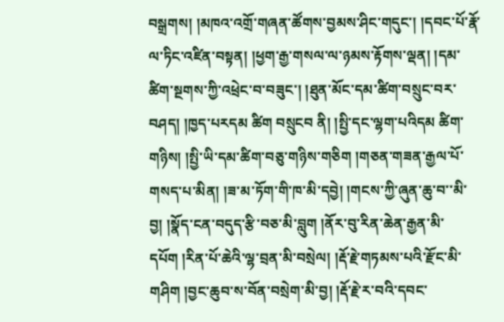བསྒྲགས། །མཁའ་འགྲོ་གཞན་ཚོགས་བྱམས་ཤིང་གདུང་། །དབང་པོ་རྣོ་ལ་ཏིང་འཛིན་བསྟན། །ཕྱག་རྒྱ་གསལ་ལ་ཉམས་རྟོགས་ལྡན། །དམ་ཚིག་སྔགས་ཀྱི་འཕྲེང་བ་བཟུང་། །ཐུན་མོང་དམ་ཚིག་བསྲུང་བར་བཤད། །ཁྱད་པརདམ ཚིག བསྲུངབ ནི། །སྤྱི་དང་ལྷག་པའིདམ ཚིག་གཉིས། །སྤྱི་ཡི་དམ་ཚིག་བཅུ་གཉིས་གཅིག །གཅན་གཟན་རྒྱལ་པོ་གསད་པ་མིན། །ཟ་མ་ཏོག་གི་ཁ་མི་དབྱེ། །གངས་ཀྱི་ཞུན་ཆུ་བ་་མི་བྱ། །སྣོད་ངན་བདུད་རྩི་བཅ་མི་བླུག །ནོར་བུ་རིན་ཆེན་རྒྱན་མི་དཔོག །རིན་པོ་ཆེའི་ལྷ་བྲན་མི་བསྲེལ། །རྡོ་རྗེ་གཏམས་པའི་རྫོང་མི་གཤིག །བྱང་ཆུབ་ས་བོན་བསྲེག་མི་བྱ། །རྡོ་རྗེ་ར་བའི་དབང་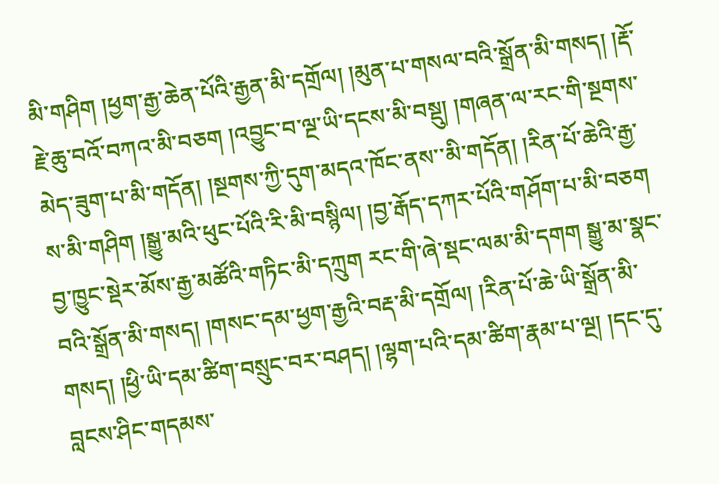མི་གཤིག །ཕྱག་རྒྱ་ཆེན་པོའི་རྒྱན་མི་དགྲོལ། །མུན་པ་གསལ་བའི་སྒྲོན་མི་གསད། །རྡོ་རྗེ་ཆུ་བའོ་བཀའ་མི་བཅག །འབྱུང་བ་ལྔ་ཡི་དངས་མི་བསྡུ། །གཞན་ལ་རང་གི་སྔགས་མེད་ཟུག་པ་མི་གདོན། །སྔགས་ཀྱི་དུག་མདའ་ཁོང་ནས་་མི་གདོན། །རིན་པོ་ཆེའི་རྒྱ་ས་མི་གཤིག །སྒྱུ་མའི་ཕུང་པོའི་རི་མི་བསྙིལ། །བྱ་རྒོད་དཀར་པོའི་གཤོག་པ་མི་བཅག བྱ་ཁྱུང་སྡེར་མོས་རྒྱ་མཚོའི་གཏིང་མི་དཀྲུག རང་གི་ཞེ་སྡང་ལམ་མི་དགག སྒྱུ་མ་སྣང་བའི་སྒྲོན་མི་གསད། །གསང་དམ་ཕྱག་རྒྱའི་བརྡ་མི་དགྲོལ། །རིན་པོ་ཆེ་ཡི་སྒྲོན་མི་གསད། །ཕྱི་ཡི་དམ་ཚིག་བསྲུང་བར་བཤད། །ལྷག་པའི་དམ་ཚིག་རྣམ་པ་ལྔ། །དང་དུ་བླངས་ཤིང་གདམས་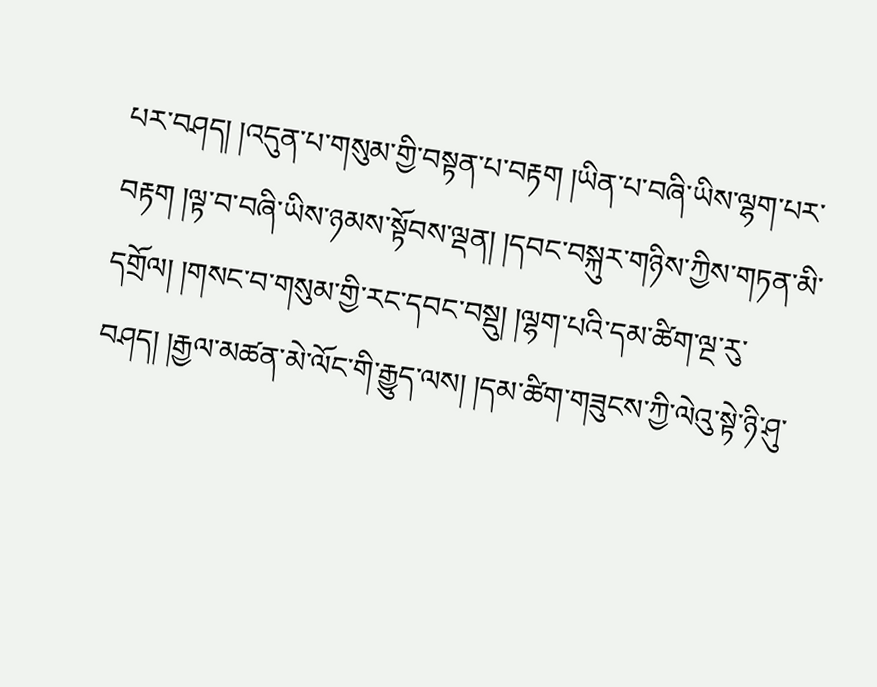པར་བཤད། །འདུན་པ་གསུམ་གྱི་བསྟན་པ་བརྟག །ཡིན་པ་བཞི་ཡིས་ལྷག་པར་བརྟག །ལྟ་བ་བཞི་ཡིས་ཉམས་སྟོབས་ལྡན། །དབང་བསྐུར་གཉིས་ཀྱིས་གཏན་མི་དགྲོལ། །གསང་བ་གསུམ་གྱི་རང་དབང་བསྡུ། །ལྷག་པའི་དམ་ཚིག་ལྔ་རུ་བཤད། །རྒྱལ་མཚན་མེ་ལོང་གི་རྒྱུད་ལས། །དམ་ཚིག་གཟུངས་ཀྱི་ལེའུ་སྟེ་ཉི་ཤུ་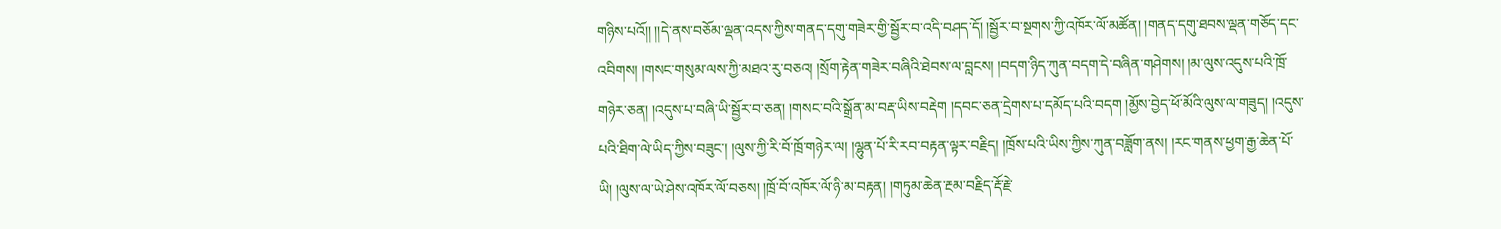གཉིས་པའོ།། །།དེ་ནས་བཅོམ་ལྡན་འདས་ཀྱིས་གནད་དགུ་གཟེར་གྱི་སྦྱོར་བ་འདི་བཤད་དོ། །སྦྱོར་བ་སྔགས་ཀྱི་འཁོར་ལོ་མཚོན། །གནད་དགུ་ཐབས་ལྡན་གཅོད་དང་འབིགས། །གསང་གསུམ་ལས་ཀྱི་མཐའ་རུ་བཅའ། །སྲོག་རྟེན་གཟེར་བཞིའི་ཐེབས་ལ་བླངས། །བདག་ཉིད་ཀུན་བདག་དེ་བཞིན་གཤེགས། །མ་ལུས་འདུས་པའི་ཁྲོ་གཉེར་ཅན། །འདུས་པ་བཞི་ཡི་སྦྱོར་བ་ཅན། །གསང་བའི་སྒྲོན་མ་བརྡ་ཡིས་བརྡེག །དབང་ཅན་དྲེགས་པ་དམོད་པའི་བདག །མྱོས་བྱེད་ཕོ་མོའི་ལུས་ལ་གཟུད། །འདུས་པའི་ཐིག་ལེ་ཡིད་ཀྱིས་བཟུང་། །ལུས་ཀྱི་རི་བོ་ཁྲོ་གཉེར་ལ། །ལྷུན་པོ་རི་རབ་བརྟན་ལྟར་བརྗིད། །ཁྲོས་པའི་ཡིས་ཀྱིས་ཀུན་བཟློག་ནས། །རང་གནས་ཕྱག་རྒྱ་ཆེན་པོ་ཡི། །ལུས་ལ་ཡེ་ཤེས་འཁོར་ལོ་བཅས། །ཁྲོ་བོ་འཁོར་ལོ་ཉི་མ་བརྟན། །གཏུམ་ཆེན་རྔམ་བརྗིད་རྡོ་རྗེ་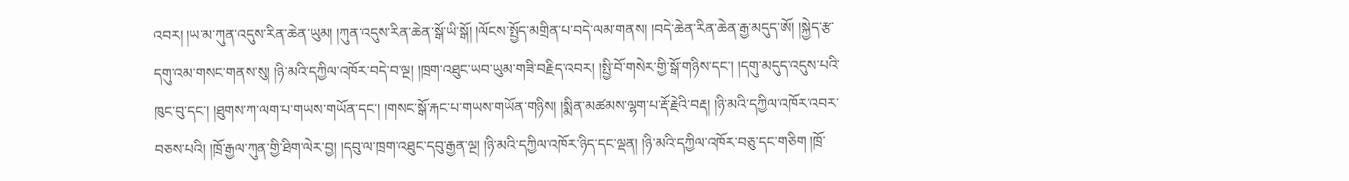འབར། །ཡ་མ་ཀུན་འདུས་རིན་ཆེན་ཡུམ། །ཀུན་འདུས་རིན་ཆེན་སྒོ་ཡི་སྒོ། །ལོངས་སྤྱོད་མགྲིན་པ་བདེ་ལམ་གནས། །བདེ་ཆེན་རིན་ཆེན་རྒྱ་མདུད་ཨོ། །སྐྱེད་རྩ་དགུ་འམ་གསང་གནས་སུ། །ཉི་མའི་དཀྱིལ་འཁོར་བདེ་བ་ལྔ། །ཁྲག་འཐུང་ཡབ་ཡུམ་གཟི་བརྗིད་འབར། །སྤྱི་བོ་གསེར་གྱི་སྒོ་གཉིས་དང་། །དགུ་མདུད་འདུས་པའི་ཁུང་བུ་དང་། །ཐུགས་ཀ་ལག་པ་གཡས་གཡོན་དང་། །གསང་སྒོ་རྐང་པ་གཡས་གཡོན་གཉིས། །སྨིན་མཚམས་ལྷག་པ་རྡོ་རྗེའི་བརྡ། །ཉི་མའི་དཀྱིལ་འཁོར་འབར་བཅས་པའི། །ཁྲོ་རྒྱལ་ཀུན་གྱི་ཐིག་ལེར་བྱ། །དབུ་ལ་ཁྲག་འཐུང་དབུ་རྒྱན་ལྔ། །ཉི་མའི་དཀྱིལ་འཁོར་ཉིད་དང་ལྡན། །ཉི་མའི་དཀྱིལ་འཁོར་བཅུ་དང་གཅིག །ཁྲོ་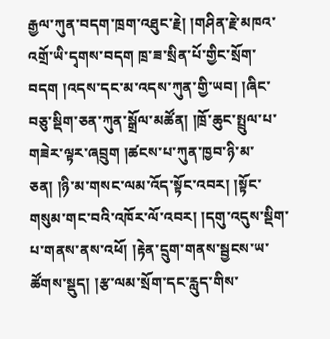རྒྱལ་ཀུན་བདག་ཁྲག་འཐུང་རྗེ། །གཤིན་རྗེ་མཁའ་འགྲོ་ཡི་དྭགས་བདག ཁྲ་ཟ་སྲིན་པོ་གྱིང་སྲོག་བདག །འདས་དང་མ་འདས་ཀུན་གྱི་ཡབ། །ཞིང་བཅུ་སྡིག་ཅན་ཀུན་སྒྲོལ་མཚོན། །ཁྲོ་ཆུང་སྤྲུལ་པ་གཟེར་ལྟར་ཞབྲུག །ཚངས་པ་ཀུན་ཁྱབ་ཉི་མ་ཅན། །ཉི་མ་གསང་ལམ་འོད་སྟོང་འབར། །སྟོང་གསུམ་གང་བའི་འཁོར་ལོ་འབར། །དགུ་འདུས་སྡིག་པ་གནས་ནས་འཕོ། །རྟེན་དྲུག་གནས་སྦྱངས་ཡ་ཚོགས་སྡུད། །རྩ་ལམ་སྲོག་དང་རླུད་གིས་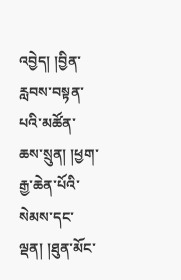འབྱེད། །བྱིན་རླབས་བསྟན་པའི་མཚོན་ཆས་སྲུན། །ཕྱག་རྒྱ་ཆེན་པོའི་སེམས་དང་ལྡན། །ཐུན་མོང་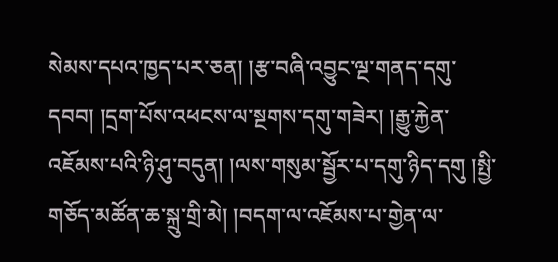སེམས་དཔའ་ཁྱད་པར་ཅན། །རྩ་བཞི་འབྱུང་ལྔ་གནད་དགུ་དབབ། །དྲག་པོས་འཕངས་ལ་སྔགས་དགུ་གཟེར། །རྒྱུ་རྐྱེན་འཇོམས་པའི་ཉི་ཤུ་བདུན། །ལས་གསུམ་སྦྱོར་པ་དགུ་ཉིད་དགུ །སྤྱི་གཅོད་མཚོན་ཆ་སྐྲུ་གྲི་མེ། །བདག་ལ་འཇོམས་པ་གྱེན་ལ་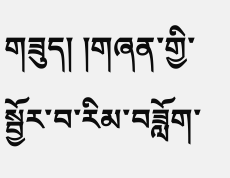གཟུད། །གཞན་གྱི་སྦྱོར་བ་རིམ་བཟློག་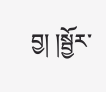བྱ། །སྦྱོར་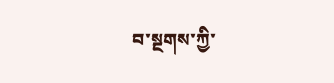བ་སྔགས་ཀྱི་